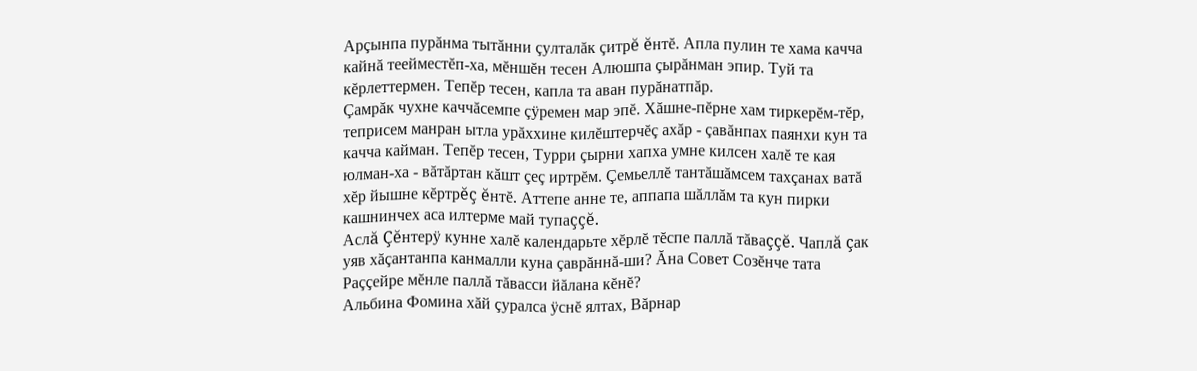Арçынпа пурăнма тытăнни çулталăк çитрĕ ĕнтĕ. Апла пулин те хама качча кайнă теейместĕп-ха, мĕншĕн тесен Алюшпа çырăнман эпир. Туй та кĕрлеттермен. Тепĕр тесен, капла та аван пурăнатпăр.
Çамрăк чухне каччăсемпе çÿремен мар эпĕ. Хăшне-пĕрне хам тиркерĕм-тĕр, теприсем манран ытла урăххине килĕштерчĕç ахăр - çавăнпах паянхи кун та качча кайман. Тепĕр тесен, Турри çырни хапха умне килсен халĕ те кая юлман-ха - вăтăртан кăшт çеç иртрĕм. Çемьеллĕ тантăшăмсем тахçанах ватă хĕр йышне кĕртрĕç ĕнтĕ. Аттепе анне те, аппапа шăллăм та кун пирки кашнинчех аса илтерме май тупаççĕ.
Аслă Çĕнтерÿ кунне халĕ календарьте хĕрлĕ тĕспе паллă тăваççĕ. Чаплă çак уяв хăçантанпа канмалли куна çаврăннă-ши? Ăна Совет Созĕнче тата Раççейре мĕнле паллă тăвасси йăлана кĕнĕ?
Альбина Фомина хăй çуралса ÿснĕ ялтах, Вăрнар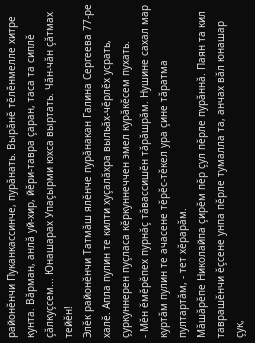районĕнчи Пуканкассинче, пурăнать. Вырăнĕ тĕлĕнмелле хитре кунта. Вăрман, анлă уй-хир, йĕри-тавра çаран, таса та сиплĕ çăлкуçсем... Юнашарах Упаçырми юхса выртать. Чăн-чăн çăтмах тейĕн!
Элĕк районĕнчи Татмăш ялĕнче пурăнакан Галина Сергеева 77-ре халĕ. Апла пулин те килти хуçалăхра выльăх-чĕрлĕх усрать, çуркуннерен пуçласа кĕркуннеччен эмел курăкĕсем пухать.
- Мĕн ĕмĕрĕпех пурнăç тăвассишĕн тăрăшрăм. Нушине сахал мар куртăм пулин те ачасене тĕрĕс-тĕкел ура çине тăратма пултартăм, - тет хĕрарăм.
Мăшăрĕпе Николайпа çирĕм пĕр çул пĕрле пурăннă. Паян та кил таврашĕнчи ĕçсене унпа пĕрле тумалла та, анчах вăл юнашар çук,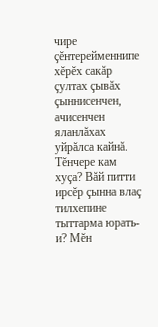чире çĕнтерейменнипе хĕрĕх сакăр çултах çывăх çыннисенчен, ачисенчен яланлăхах уйрăлса кайнă.
Тĕнчере кам хуçа? Вăй питти ирсĕр çынна влаç тилхепине тыттарма юрать-и? Мĕн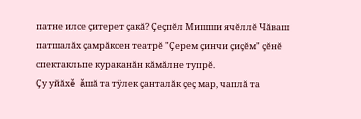патне илсе çитерет çакă? Çеçпĕл Мишши ячĕллĕ Чăваш патшалăх çамрăксен театрĕ "Çерем çинчи çиçĕм" çĕнĕ спектакльпе кураканăн кăмăлне тупрĕ.
Çу уйăхĕ ăшă та тÿлек çанталăк çеç мар, чаплă та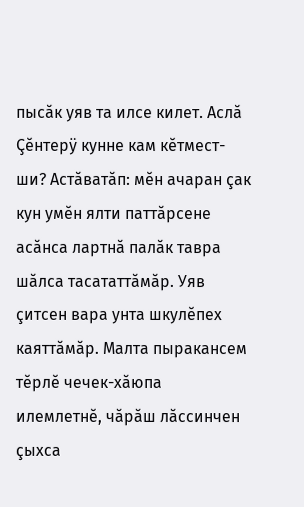пысăк уяв та илсе килет. Аслă Çĕнтерÿ кунне кам кĕтмест-ши? Астăватăп: мĕн ачаран çак кун умĕн ялти паттăрсене асăнса лартнă палăк тавра шăлса тасататтăмăр. Уяв çитсен вара унта шкулĕпех каяттăмăр. Малта пыракансем тĕрлĕ чечек-хăюпа илемлетнĕ, чăрăш лăссинчен çыхса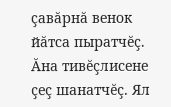çавăрнă венок йăтса пыратчĕç. Ăна тивĕçлисене çеç шанатчĕç. Ял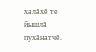халăхĕ те йышлă пухăнатчĕ.